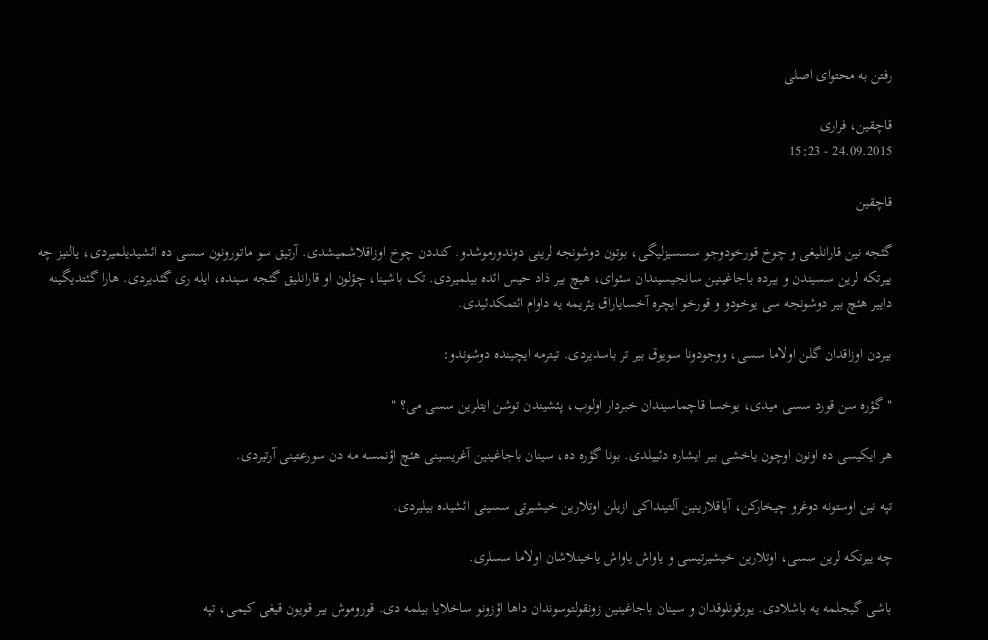رفتن به محتوای اصلی

قاچقین، فراری
24.09.2015 - 15:23

قاچقین

گئجه نین قارانلیغی و چوخ قورخودوجو سسسیزلیگی، بوتون دوشونجه لرینی دوندورموشدو. کنددن چوخ اوزاقلاشمیشدی. آرتیق سو ماتورونون سسی ده ائشیدیلمیردی، یالنیز چه ییرتکه لرین سسیندن و بیرده باجاغینین سانجیسیندان سئوای، هیچ بیر ذاد حیس ائده بیلمیردی. تک باشینا، چؤلون او قارانلیق گئجه سینده، ایله ری گئدیردی. هارا گئتدیگینه داییر هئچ بیر دوشونجه سی یوخودو و قورخو ایچره آخسایاراق یئریمه یه داوام ائتمکدئیدی.

بیردن اوزاقدان گلن اولاما سسی، ووجودونا سویوق بیر تر باسدیردی. تیترمه ایچینده دوشوندو:

" گؤره سن قورد سسی میدی، یوخسا قاچماسیندان خبردار اولوب، پئشیندن توشن ایتلرین سسی می؟ "

هر ایکیسی ده اونون اوچون یاخشی بیر ایشاره دئییلدی. بونا گؤره ده، سینان باجاغینین آغریسینی هئچ اؤنمسه مه دن سورعتینی آرتیردی.

تپه نین اوستونه دوغرو چیخارکن، آیاقلارینین آلتینداکی ازیلن اوتلارین خیشیرتی سسینی ائشیده بیلیردی.

چه ییرتکه لرین سسی، اوتلارین خیشیرتیسی و یاواش یاواش یاخینلاشان اولاما سسلری.

باشی گیجلمه یه باشلادی. یورقونلوقدان و سینان باجاغینین زونقولتوسوندان داها اؤزونو ساخلایا بیلمه دی. قوروموش بیر قویون قیغی کیمی، تپه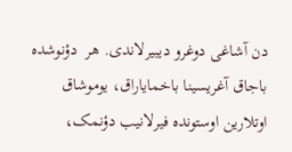دن آشاغی دوغرو دیبیرلاندی. هر  دؤنوشده باجاق آغریسینا باخمایاراق، یوموشاق اوتلارین اوستونده فیرلانیب دؤنمک،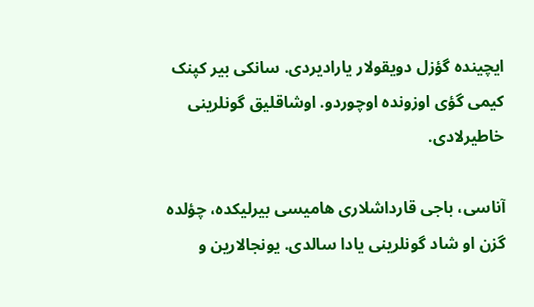ایچینده گؤزل دویقولار یارادیردی. سانکی بیر کپنک کیمی گؤی اوزونده اوچوردو. اوشاقلیق گونلرینی خاطیرلادی.

آناسی، باجی قارداشلاری هامیسی بیرلیکده، چؤلده گزن او شاد گونلرینی یادا سالدی. یونجالارین و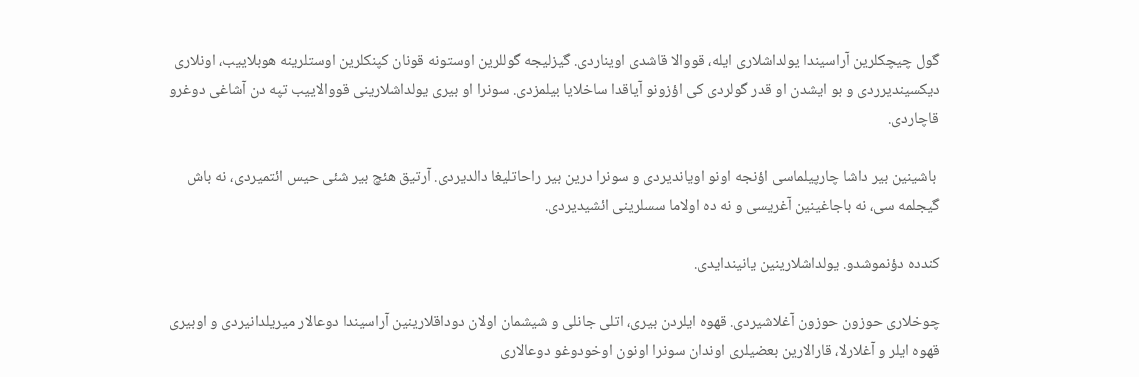گول چیچکلرین آراسیندا یولداشلاری ایله، قووالا قاشدی اویناردی. گیزلیجه گوللرین اوستونه قونان کپنکلرین اوستلرینه هوبلاییب، اونلاری دیکسیندیرردی و بو ایشدن او قدر گولردی کی اؤزونو آیاقدا ساخلایا بیلمزدی. سونرا او بیری یولداشلارینی قووالاییب تپه دن آشاغی دوغرو قاچاردی.

 باشینین بیر داشا چارپیلماسی اؤنجه اونو اویاندیردی و سونرا درین بیر راحاتلیغا دالدیردی. آرتیق هئچ بیر شئی حیس ائتمیردی، نه باش گیجلمه سی، نه باجاغینین آغریسی و نه ده اولاما سسلرینی ائشیدیردی.

کندده دؤنموشدو. یولداشلارینین یانیندایدی.

چوخلاری حوزون حوزون آغلاشیردی. قهوه ایلردن بیری، اتلی جانلی و شیشمان اولان دوداقلارینین آراسیندا دوعالار میریلدانیردی و اوبیری قهوه ایلر و آغلارلا، قارالارین بعضیلری اوندان سونرا اونون اوخودوغو دوعالاری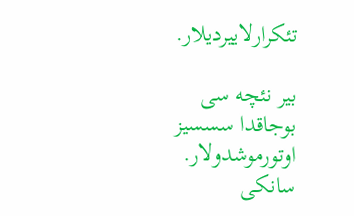تئکرارلاییردیلار.

بیر نئچه سی بوجاقدا سسسیز اوتورموشدولار. سانکی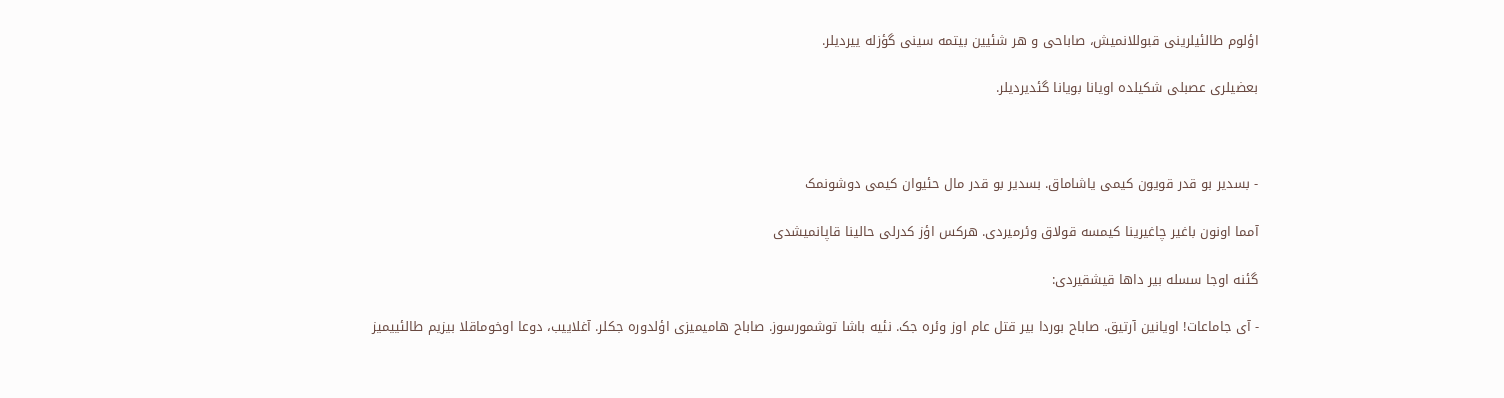اؤلوم طالئیلرینی قبوللانمیش، صاباحی و هر شئیین بیتمه سینی گؤزله ییردیلر.

بعضیلری عصبلی شکیلده اویانا بویانا گئدیردیلر.



- بسدیر بو قدر قویون کیمی یاشاماق. بسدیر بو قدر مال حئیوان کیمی دوشونمک

آمما اونون باغیر چاغیرینا کیمسه قولاق وئرمیردی. هرکس اؤز کدرلی حالینا قاپانمیشدی

گئنه اوجا سسله بیر داها قیشقیردی:

- آی جاماعات! اویانین آرتیق. صاباح بوردا بیر قتل عام اوز وئره جک. نئیه باشا توشمورسوز. صاباح هامیمیزی اؤلدوره جکلر. آغلاییب، دوعا اوخوماقلا بیزیم طالئییمیز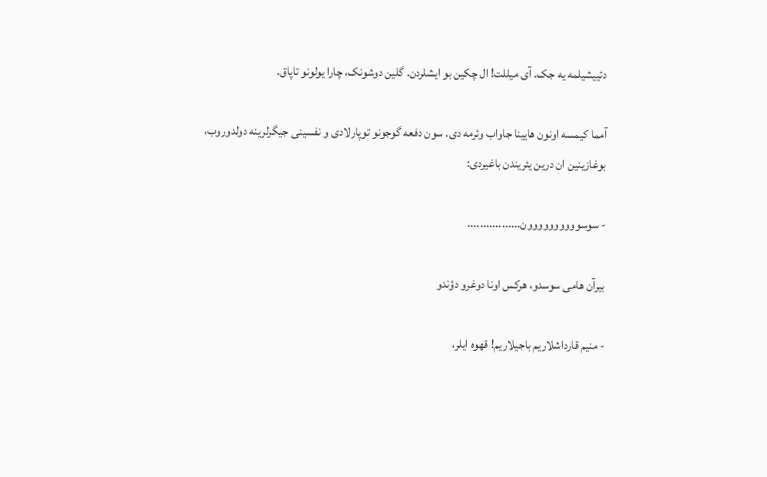دئییشیلمه یه جک. آی میللت! ال چکین بو ایشلردن. گلین دوشونک، چارا یولونو تاپاق.

آمما کیمسه اونون هایینا جاواب وئرمه دی. سون دفعه گوجونو توپارلادی و نفسینی جیگرلرینه دولدوروب، بوغازینین ان درین یئریندن باغیردی:

- سوسوووووووووون.................

بیرآن هامی سوسدو، هرکس اونا دوغرو دؤندو

- منیم قارداشلاریم باجیلاریم! قهوه ایلر،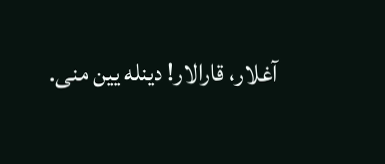آغلار، قارالار! دینله یین منی.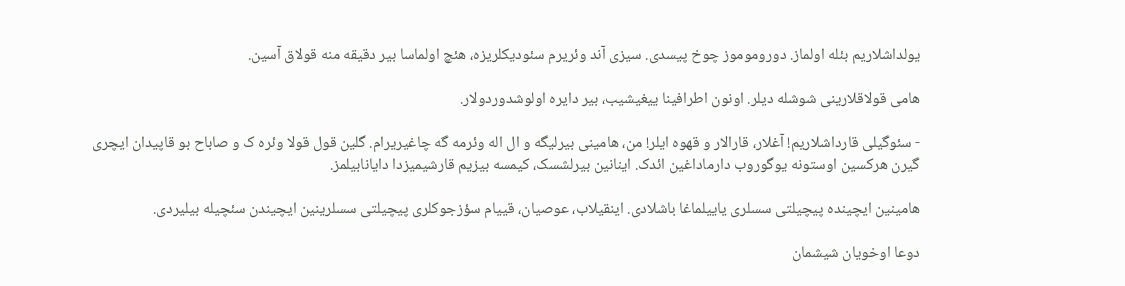یولداشلاریم بئله اولماز. دوروموموز چوخ پیسدی. سیزی آند وئریرم سئودیکلریزه، هئچ اولماسا بیر دقیقه منه قولاق آسین.

هامی قولاقلارینی شوشله دیلر. اونون اطرافینا ییغیشیب، بیر دایره اولوشدوردولار.

- سئوگیلی قارداشلاریم! آغلار، قارالار و قهوه ایلر! من، هامینی بیرلیگه و ال اله وئرمه گه چاغیریرام. گلین قول قولا وئره ک و صاباح بو قاپیدان ایچری گیرن هرکسین اوستونه یوگوروب دارماداغین ائدک. اینانین بیرلشسک، کیمسه بیزیم قارشیمیزدا دایانابیلمز.

هامینین ایچینده پیچیلتی سسلری یاییلماغا باشلادی. اینقیلاب، عوصیان، قییام سؤزجوکلری پیچیلتی سسلرینین ایچیندن سئچیله بیلیردی.

دوعا اوخویان شیشمان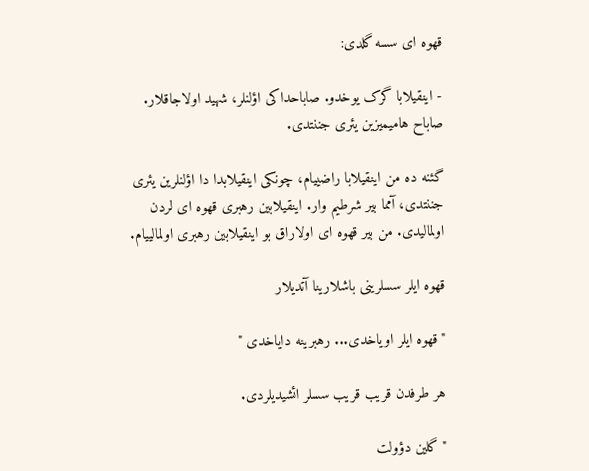قهوه ای سسه گلدی:

- اینقیلابا گرک یوخدو. صاباحداکی اؤلنلر، شهید اولاجاقلار. صاباح هامیمیزین یئری جننتدی.

گئنه ده من اینقیلابا راضییام، چونکی اینقیلابدا دا اؤلنلرین یئری جننتدی، آمما بیر شرطیم وار. اینقیلابین رهبری قهوه ای لردن اولمالیدی. من بیر قهوه ای اولاراق بو اینقیلابین رهبری اولمالییام.

قهوه ایلر سسلرینی باشلارینا آتدیلار

" قهوه ایلر اویاخدی... رهبرینه دایاخدی "

هر طرفدن قریب قریب سسلر ائشیدیلردی.

" گلین دؤولت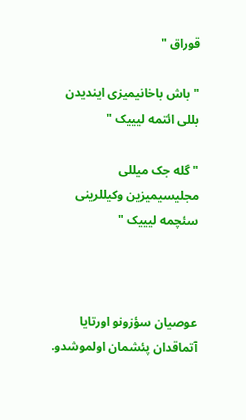قوراق "

" باش باخانیمیزی ایندیدن بللی ائتمه لیییک "

" گله جک میللی مجلیسیمیزین وکیللرینی سئچمه لیییک "



عوصیان سؤزونو اورتایا آتماقدان پئشمان اولموشدو.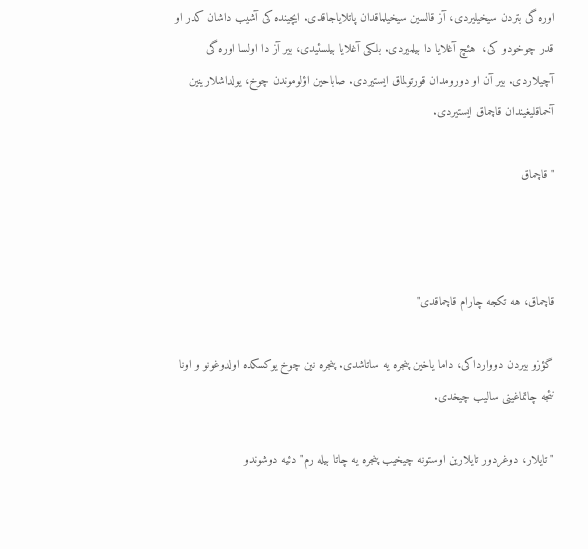اوره گی بتردن سیخیلیردی، آز قالسین سیخیلماقدان پاتلایاجاقدی. ایچینده کی آشیب داشان کدر او قدر چوخودو کی،  هئچ آغلایا دا بیلمیردی. بلکی آغلایا بیلسئیدی، بیر آز دا اولسا اوره گی آچیلاردی. بیر آن او دورومدان قورتولماق ایستیردی. صاباحین اؤلوموندن چوخ، یولداشلارینین آخماقلیغیندان قاچماق ایستیردی.

" قاچماق



قاچماق، هه تکجه چارام قاچماقدی"

گؤزو بیردن دووارداکی، داما یاخین پنجره یه ساتاشدی. پنجره نین چوخ یوکسکده اولدوغونو و اونا نئجه چاتماغینی سالیب چیخدی.

" تایلار، دوغردور تایلارین اوستونه چیخیب پنجره یه چاتا بیله رم" دئیه دوشوندو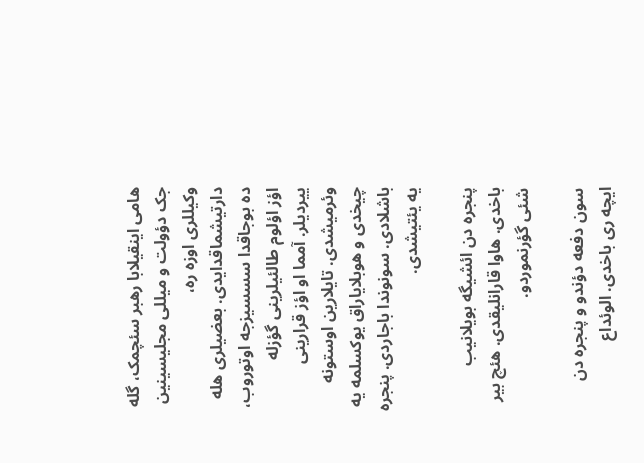هامی اینقیلابا رهبر سئچمک، گله جک دؤولت و میللی مجلیسینین وکیللری اوزه ره، دارتیشماقدایدی. بعضیلری هله ده بوجاقدا سسسیزجه اوتوروب، اؤز اؤلوم طالئیلرینی گؤزله ییردیلر. آمما او اؤز قرارینی وئرمیشدی. تایلارین اوستونه چیخدی و هوبلایاراق یوکسلمه یه باشلادی. سونوندا باجاردی. پنجره یه یئتیشدی.

پنجره دن ائشیگه بویلانیب باخدی. هاوا قارانلیقدی. هئچ بیر شئی گؤرنموردو.

سون دفعه دؤندو و پنجره دن ایچه ری باخدی. الوئداع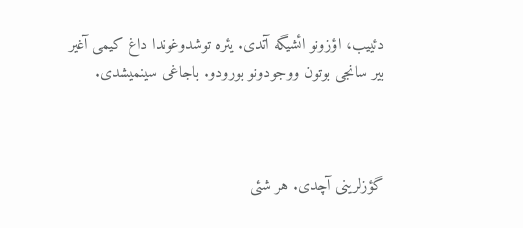دئییب، اؤزونو ائشیگه آتدی. یئره توشدوغوندا داغ کیمی آغیر بیر سانجی بوتون ووجودونو بورودو. باجاغی سینمیشدی.



گؤزلرینی آچدی. هر شئی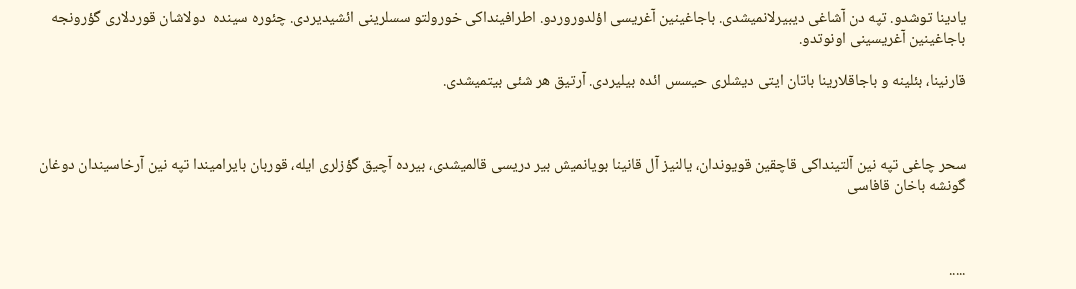یادینا توشدو. تپه دن آشاغی دیبیرلانمیشدی. باجاغینین آغریسی اؤلدوروردو. اطرافینداکی خورولتو سسلرینی ائشیدیردی. چئوره سینده  دولاشان قوردلاری گؤرونجه باجاغینین آغریسینی اونوتدو.

قارنینا، بئلینه و باجاقلارینا باتان ایتی دیشلری حیسس ائده بیلیردی. آرتیق هر شئی بیتمیشدی.



سحر چاغی تپه نین آلتینداکی قاچقین قویوندان، یالنیز آل قانینا بویانمیش بیر دریسی قالمیشدی، بیرده آچیق گؤزلری ایله، قوربان بایرامیندا تپه نین آرخاسیندان دوغان گونشه باخان قافاسی



.....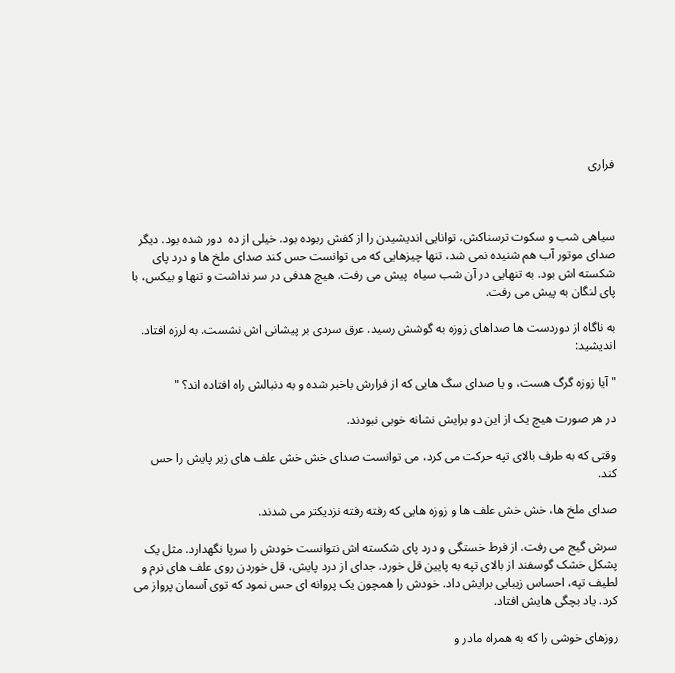فراری



سیاهی شب و سکوت ترسناکش، توانایی اندیشیدن را از کفش ربوده بود. خیلی از ده  دور شده بود. دیگر صدای موتور آب هم شنیده نمی شد، تنها چیزهایی که می توانست حس کند صدای ملخ ها و درد پای شکسته اش بود. به تنهایی در آن شب سیاه  پیش می رفت. هیچ هدفی در سر نداشت و تنها و بیکس، با پای لنگان به پیش می رفت.

به ناگاه از دوردست ها صداهای زوزه به گوشش رسید. عرق سردی بر پیشانی اش نشست. به لرزه افتاد. اندیشید:

" آیا زوزه گرگ هست، و یا صدای سگ هایی که از فرارش باخبر شده و به دنبالش راه افتاده اند؟ "

در هر صورت هیچ یک از این دو برایش نشانه خوبی نبودند.

وقتی که به طرف بالای تپه حرکت می کرد، می توانست صدای خش خش علف های زیر پایش را حس کند.

صدای ملخ ها، خش خش علف ها و زوزه هایی که رفته رفته نزدیکتر می شدند.

سرش گیج می رفت. از فرط خستگی و درد پای شکسته اش نتوانست خودش را سرپا نگهدارد. مثل یک پشکل خشک گوسفند از بالای تپه به پایین قل خورد. جدای از درد پایش، قل خوردن روی علف های نرم و لطیف تپه، احساس زیبایی برایش داد. خودش را همچون یک پروانه ای حس نمود که توی آسمان پرواز می کرد. یاد بچگی هایش افتاد.

روزهای خوشی را که به همراه مادر و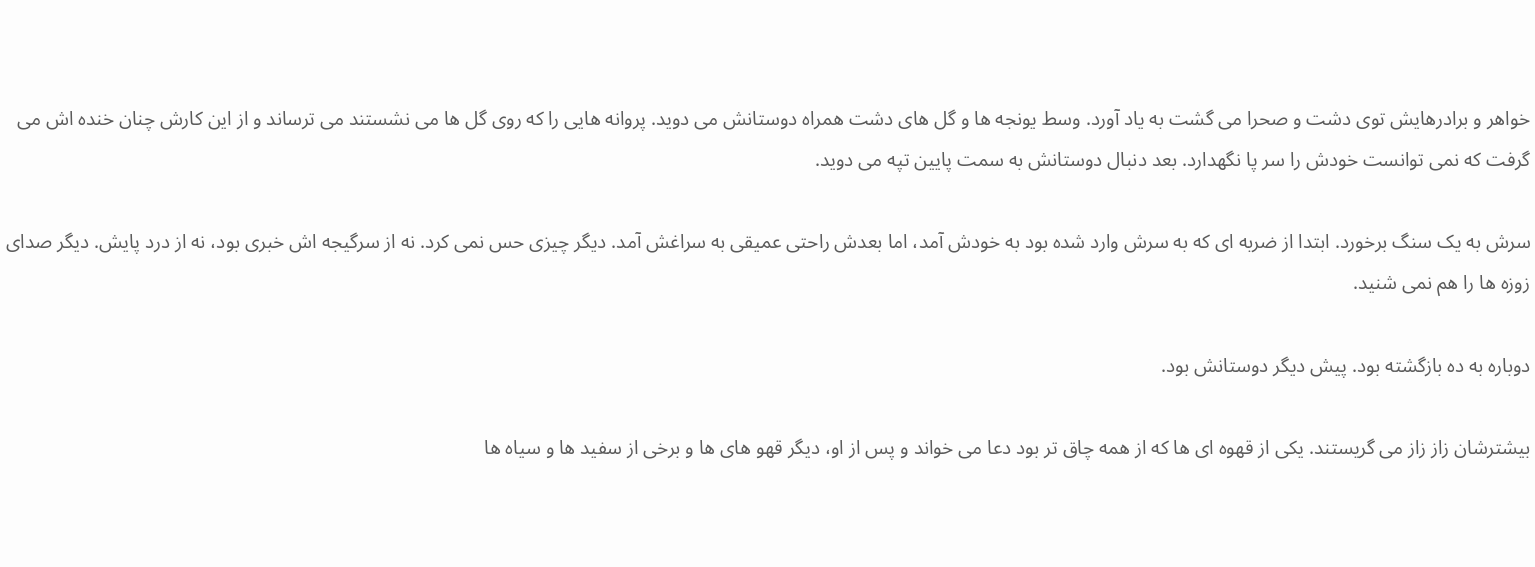خواهر و برادرهایش توی دشت و صحرا می گشت به یاد آورد. وسط یونجه ها و گل های دشت همراه دوستانش می دوید. پروانه هایی را که روی گل ها می نشستند می ترساند و از این کارش چنان خنده اش می گرفت که نمی توانست خودش را سر پا نگهدارد. بعد دنبال دوستانش به سمت پایین تپه می دوید.

سرش به یک سنگ برخورد. ابتدا از ضربه ای که به سرش وارد شده بود به خودش آمد، اما بعدش راحتی عمیقی به سراغش آمد. دیگر چیزی حس نمی کرد. نه از سرگیجه اش خبری بود، نه از درد پایش. دیگر صدای زوزه ها را هم نمی شنید.

دوباره به ده بازگشته بود. پیش دیگر دوستانش بود.

بیشترشان زاز زاز می گریستند. یکی از قهوه ای ها که از همه چاق تر بود دعا می خواند و پس از او، دیگر قهو های ها و برخی از سفید ها و سیاه ها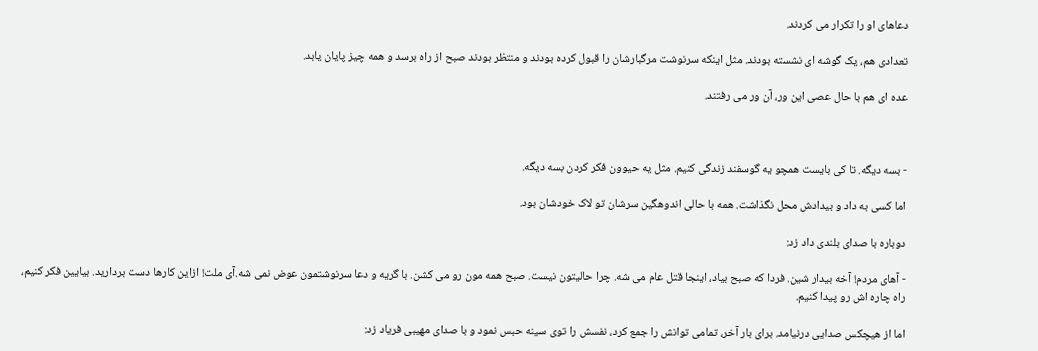دعاهای او را تکرار می کردند.

تعدادی هم، یک گوشه ای نشسته بودند. مثل اینکه سرنوشت مرگبارشان را قبول کرده بودند و منتظر بودند صبح از راه برسد و همه چیز پایان یابد.

عده ای هم با حال عصی این ور، آن ور می رفتند.



- بسه دیگه. تا کی بایست همچو یه گوسفند زندگی کنیم. مثل یه حیوون فکر کردن بسه دیگه.

اما کسی به داد و بیدادش محل نگذاشت. همه با حالی اندوهگین سرشان تو لاک خودشان بود.

دوباره با صدای بلندی داد زد:

- آهای مردم! آخه بیدار شین. فردا که صبح بیاد، اینجا قتل عام می شه. چرا حالیتون نیست. صبح همه مون رو می کشن. با گریه و دعا سرنوشتمون عوض نمی شه.آی ملت! ازاین کارها دست بردارید. بیایین فکر کنیم، راه چاره اش رو پیدا کنیم.

اما از هیچکس صدایی درنیامد. برای بار آخر، تمامی توانش را جمع کرد، نفسش را توی سینه حبس نمود و با صدای مهیبی فریاد زد: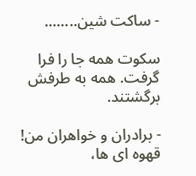- ساکت شین........

سکوت همه جا را فرا گرفت. همه به طرفش برگشتند.

- برادران و خواهران من! قهوه ای ها،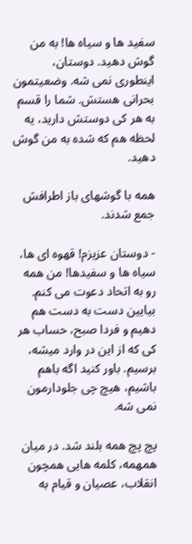سفید ها و سیاه ها! به من گوش دهید. دوستان، اینطوری نمی شه. وضعیتمون بحرانی هستش. شما را قسم به هر کی دوستش دارید، یه لحظه هم که شده به من گوش دهید.

همه با گوشهای باز اطرافش جمع شدند.

- دوستان عزیزم! قهوه ای ها، سیاه ها و سفیدها! من همه رو به اتحاد دعوت می کنم. بیایین دست به دست هم دهیم و فردا صبح، حساب هر کی که از این در وارد میشه، برسیم. باور کنید اگه باهم باشیم، هیچ چی جلودارمون نمی شه.

پچ پچ همه بلند شد. در میان همهمه، کلمه هایی همچون انقلاب، عصیان و قیام به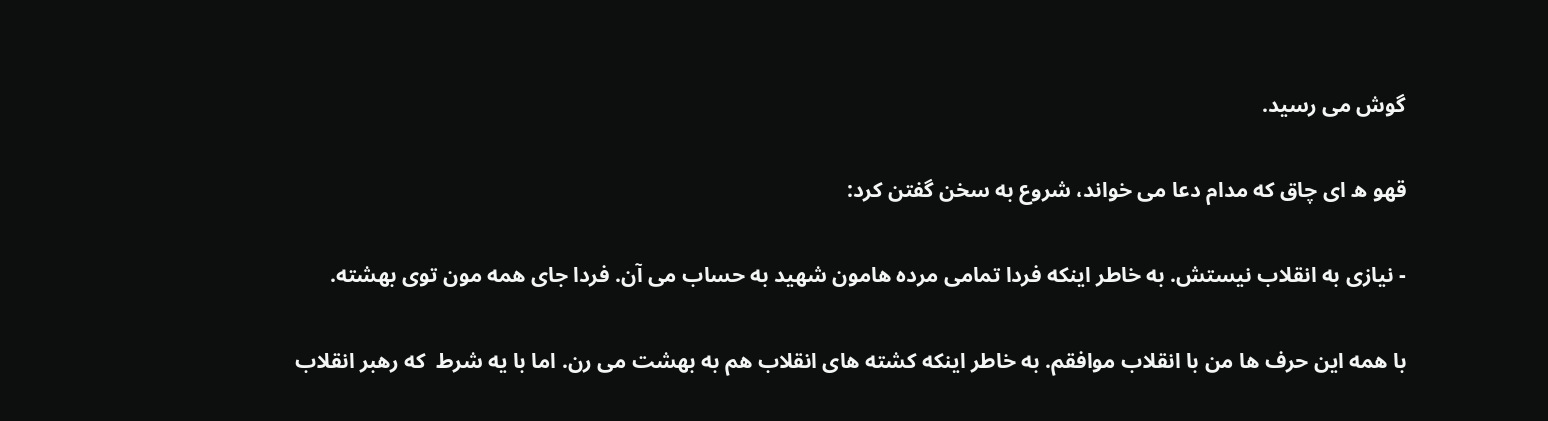گوش می رسید.

قهو ه ای چاق که مدام دعا می خواند، شروع به سخن گفتن کرد:

- نیازی به انقلاب نیستش. به خاطر اینکه فردا تمامی مرده هامون شهید به حساب می آن. فردا جای همه مون توی بهشته.

با همه این حرف ها من با انقلاب موافقم. به خاطر اینکه کشته های انقلاب هم به بهشت می رن. اما با یه شرط  که رهبر انقلاب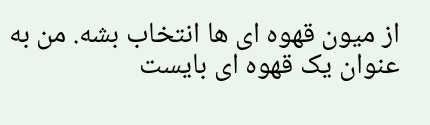از میون قهوه ای ها انتخاب بشه. من به عنوان یک قهوه ای بایست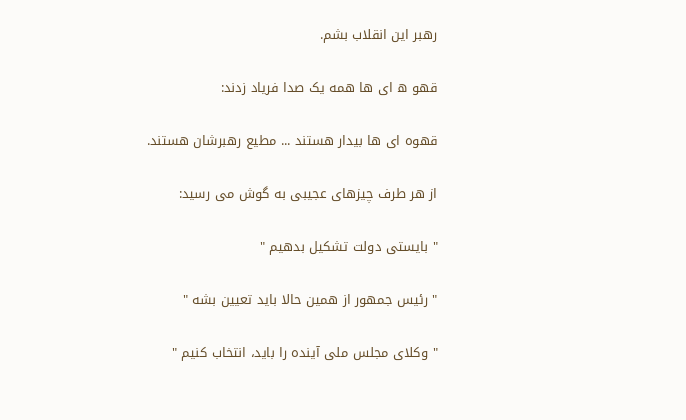رهبر این انقلاب بشم.

قهو ه ای ها همه یک صدا فریاد زدند:

قهوه ای ها بیدار هستند ... مطیع رهبرشان هستند.

از هر طرف چیزهای عجیبی به گوش می رسید:

" بایستی دولت تشکیل بدهیم "

" رئیس جمهور از همین حالا باید تعیین بشه "

" وکلای مجلس ملی آینده را باید، انتخاب کنیم "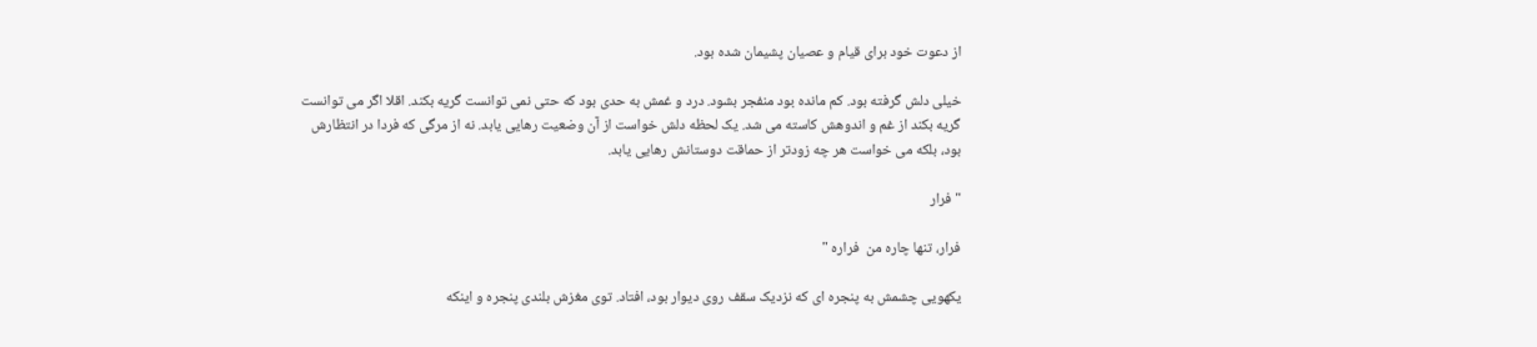از دعوت خود برای قیام و عصیان پشیمان شده بود.

خیلی دلش گرفته بود. کم مانده بود منفجر بشود. درد و غمش به حدی بود که حتی نمی توانست گریه بکند. اقلا اگر می توانست گریه بکند از غم و اندوهش کاسته می شد. یک لحظه دلش خواست از آن وضعیت رهایی یابد. نه از مرگی که فردا در انتظارش بود، بلکه می خواست هر چه زودتر از حماقت دوستانش رهایی یابد.

" فرار

فرار، تنها چاره من  فراره "

یکهویی چشمش به پنجره ای که نزدیک سقف روی دیوار بود، افتاد. توی مغزش بلندی پنجره و اینکه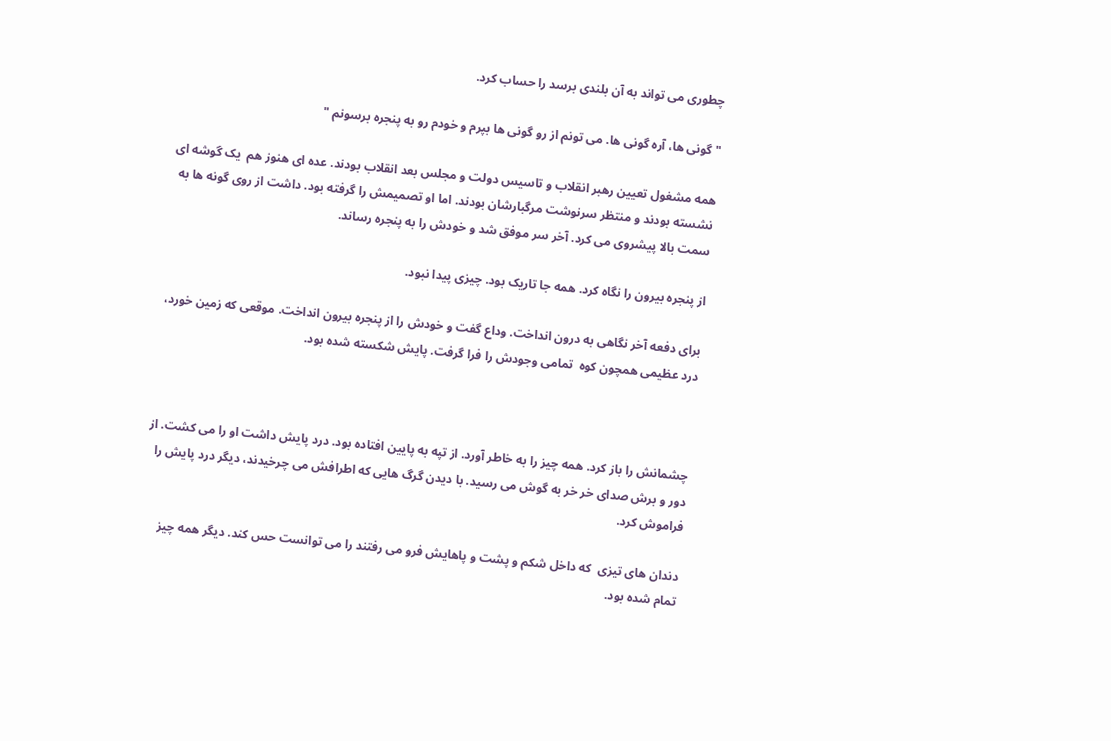چطوری می تواند به آن بلندی برسد را حساب کرد.

" گونی ها، آره گونی ها. می تونم از رو گونی ها بپرم و خودم رو به پنجره برسونم "

همه مشغول تعیین رهبر انقلاب و تاسیس دولت و مجلس بعد انقلاب بودند. عده ای هنوز هم  یک گوشه ای نشسته بودند و منتظر سرنوشت مرگبارشان بودند. اما او تصمیمش را گرفته بود. داشت از روی گونه ها به سمت بالا پیشروی می کرد. آخر سر موفق شد و خودش را به پنجره رساند.

از پنجره بیرون را نگاه کرد. همه جا تاریک بود. چیزی پیدا نبود.

برای دفعه آخر نگاهی به درون انداخت. وداع گفت و خودش را از پنجره بیرون انداخت. موقعی که زمین خورد، درد عظیمی همچون کوه  تمامی وجودش را فرا گرفت. پایش شکسته شده بود.



چشمانش را باز کرد. همه چیز را به خاطر آورد. از تپه به پایین افتاده بود. درد پایش داشت او را می کشت. از دور و برش صدای خر خر به گوش می رسید. با دیدن گرگ هایی که اطرافش می چرخیدند، دیگر درد پایش را فراموش کرد.

دندان های تیزی  که داخل شکم و پشت و پاهایش فرو می رفتند را می توانست حس کند. دیگر همه چیز تمام شده بود.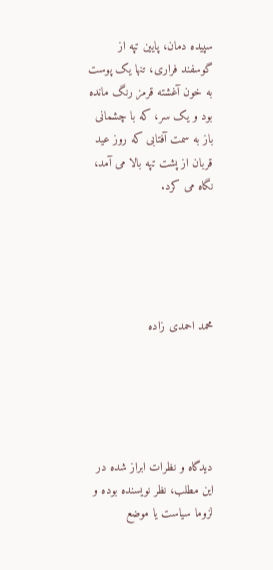سپیده دمان، پایین تپه از گوسفند فراری، تنها یک پوست به خون آغشته قرمز رنگ مانده بود و یک سر، که با چشمانی باز به سمت آفتابی که روز عید قربان از پشت تپه بالا می آمد، نگاه می کرد.





محمد احمدی زاده





دیدگاه‌ و نظرات ابراز شده در این مطلب، نظر نویسنده بوده و لزوما سیاست یا موضع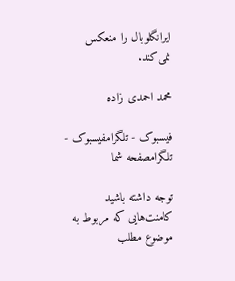ایرانگلوبال را منعکس نمی‌کند.

محمد احمدی زاده

فیسبوک - تلگرامفیسبوک - تلگرامصفحه شما

توجه داشته باشید کامنت‌هایی که مربوط به موضوع مطلب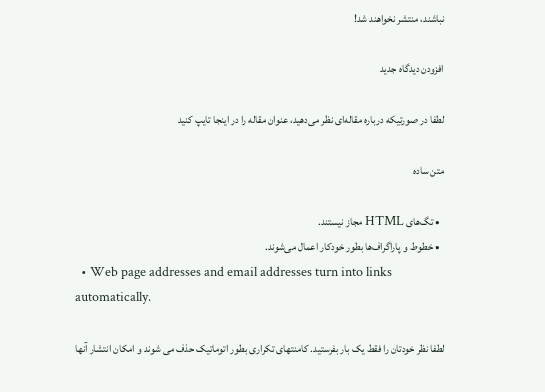نباشند، منتشر نخواهند شد!

افزودن دیدگاه جدید

لطفا در صورتیکه درباره مقاله‌ای نظر می‌دهید، عنوان مقاله را در اینجا تایپ کنید

متن ساده

  • تگ‌های HTML مجاز نیستند.
  • خطوط و پاراگراف‌ها بطور خودکار اعمال می‌شوند.
  • Web page addresses and email addresses turn into links automatically.

لطفا نظر خودتان را فقط یک بار بفرستید. کامنتهای تکراری بطور اتوماتیک حذف می شوند و امکان انتشار آنها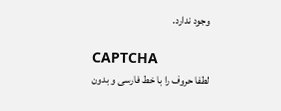وجود ندارد.

CAPTCHA
لطفا حروف را با خط فارسی و بدون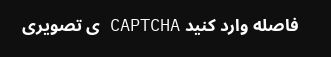فاصله وارد کنید CAPTCHA ی تصویری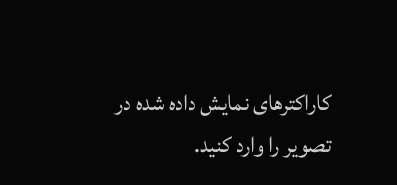کاراکترهای نمایش داده شده در تصویر را وارد کنید.